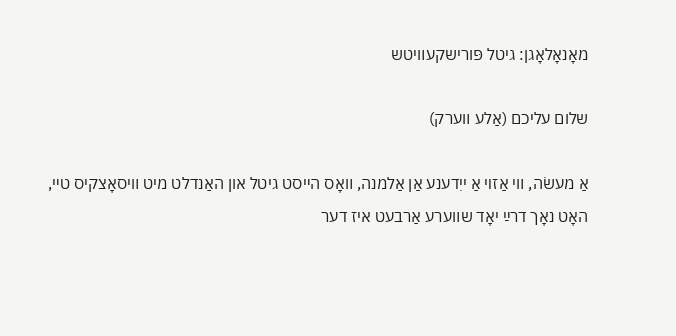מאָנאָלאָגן: גיטל פּורישקעװיטש

שלום עליכם (אַלע װערק)

אַ מעשׂה, װי אַזױ אַ ייִדענע אַן אַלמנה, װאָס הײסט גיטל און האַנדלט מיט װיסאָצקיס טײ, האָט נאָך דרײַ יאָד שװערע אַרבעט איז דער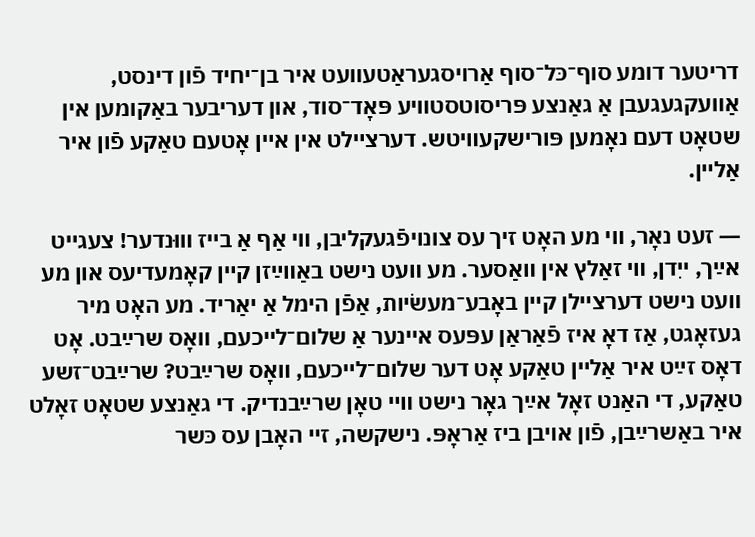דריטער דומע סוף־כּל־סוף אַרױסגעראַטעװעט איר בן־יחיד פֿון דינסט, אַװעקגעגעבן אַ גאַנצע פּריסוטסטװיע פּאָד־סוד, און דעריבער באַקומען אין שטאָט דעם נאָמען פּורישקעװיטש. דערצײלט אין אײן אָטעם טאַקע פֿון איר אַלײן.

― זעט נאָר, װי מע האָט זיך עס צונױפֿגעקליבן, װי אַף אַ בײז װוּנדער! צעגײט אײַך, ייִדן, װי זאַלץ אין װאַסער. מע װעט נישט באַװײַזן קײן קאָמעדיעס און מע װעט נישט דערצײלן קײן באָבע־מעשׂיות, אַפֿן הימל אַ יאַריד. מע האָט מיר געזאָגט, אַז דאָ איז פֿאַראַן עפּעס אײנער אַ שלום־לײכעם, װאָס שרײַבט. אָט דאָס זײַט איר אַלײן טאַקע אָט דער שלום־לײכעם, װאָס שרײַבט? שרײַבט־זשע טאַקע, די האַנט זאָל אײַך גאָר נישט װײ טאָן שרײַבנדיק. די גאַנצע שטאָט זאָלט איר באַשרײַבן, פֿון אױבן ביז אַראָפּ. נישקשה, זײ האָבן עס כּשר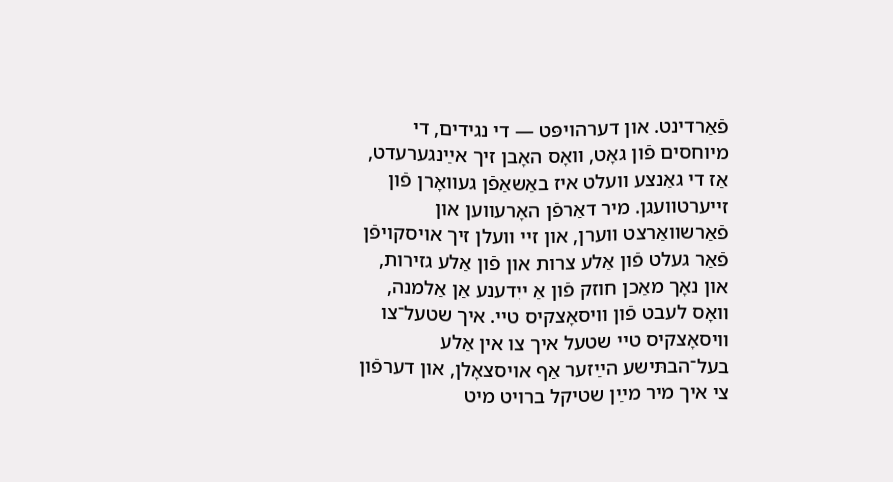פֿאַרדינט. און דערהױפּט ― די נגידים, די מיוחסים פֿון גאָט, װאָס האָבן זיך אײַנגערעדט, אַז די גאַנצע װעלט איז באַשאַפֿן געװאָרן פֿון זײערטװעגן. מיר דאַרפֿן האָרעװען און פֿאַרשװאַרצט װערן, און זײ װעלן זיך אױסקױפֿן פֿאַר געלט פֿון אַלע צרות און פֿון אַלע גזירות, און נאָך מאַכן חוזק פֿון אַ ייִדענע אַן אַלמנה, װאָס לעבט פֿון װיסאָצקיס טײ. איך שטעל־צו װיסאָצקיס טײ שטעל איך צו אין אַלע בעל־הבתּישע הײַזער אַף אױסצאָלן, און דערפֿון צי איך מיר מײַן שטיקל ברױט מיט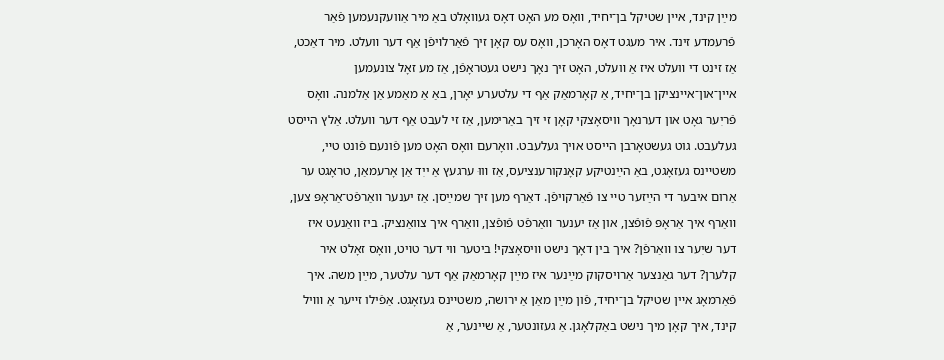מײַן קינד, אײן שטיקל בן־יחיד, װאָס מע האָט דאָס געװאָלט באַ מיר אַװעקנעמען פֿאַר פֿרעמדע זינד. איר מעגט דאָס האָרכן, װאָס עס קאָן זיך פֿאַרלױפֿן אַף דער װעלט. מיר דאַכט, אַז זינט די װעלט איז אַ װעלט, האָט זיך נאָך נישט געטראָפֿן, אַז מע זאָל צונעמען אײן־און־אײנציקן בן־יחיד, אַ קאָרמאַק אַף די עלטערע יאָרן, באַ אַ מאַמע אַן אַלמנה. װאָס פֿריִער גאָט און דערנאָך װיסאָצקי קאָן זי זיך באַרימען, אַז זי לעבט אַף דער װעלט. אַלץ הײסט געלעבט. גוט געשטאָרבן הײסט אױך געלעבט. װאָרעם װאָס האָט מען פֿונעם פֿונט טײ, משטײנס געזאָגט, באַ הײַנטיקע קאָנקורענציעס, אַז װוּ ערגעץ אַ ייִד אַן אָרעמאַן, טראָגט ער אַרום איבער די הײַזער טײ צו פֿאַרקױפֿן. דאַרף מען זיך שמײַסן. אַז יענער װאַרפֿט־אַראָפּ צען, װאַרף איך אַראָפּ פֿופֿצן, און אַז יענער װאַרפֿט פֿופֿצן, װאַרף איך צװאַנציק. ביז װאַנעט איז דער שיִער צו װאַרפֿן? איך בין דאָך נישט װיסאָצקי! ביטער װי דער טױט, װאָס זאָלט איר קלערן? דער גאַנצער אַרױסקוק מײַנער איז מײַן קאָרמאַק אַף דער עלטער, מײַן משה. איך פֿאַרמאָג אײן שטיקל בן־יחיד, פֿון מײַן מאַן אַ ירושה, משטײנס געזאָגט. אַפֿילו זײער אַ װױל קינד, איך קאָן מיך נישט באַקלאָגן. אַ געזונטער, אַ שײנער, אַ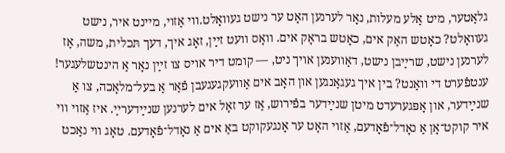גלאַטער, מיט אַלע מעלות, נאָר לערנען האָט ער נישט געװאָלט.װי אַזױ, מײנט איר, נישט געװאָלט? כאָטש האַק אים, כאָטש בראָק אים. װאָס װעט זײַן, זאָג איך, דעך תּכלית, משה, אַז לערנען נישט, שרײַבן נישט, דאַװענען אױך ניט, ― קומט דיר אױס צו זײַן נאָר אַ הינטשלעגער! ענטפֿערט די װאַנט? בין איך געגאַנגען און האָב אים אַװעקגעגעבן פֿאַר אַ בעל־מלאָכה, צו אַ שנײַדער, און אָפּגערעדט מיטן שנײַדער בפֿירוש, אַז ער זאָל אים לערנען שנײַדערײַ. איז אַזױ װי איר קוקט־אָן אַ נאָדל־פֿאָדעם, אַזױ האָט ער אָנגעקוקט באַ אים אַ נאָדל־פֿאָדעם. טאָג װי נאַכט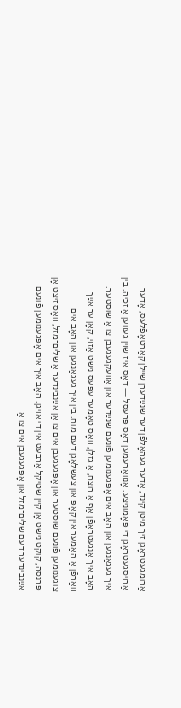אַרומגעטראָגן זיך מיטן קינד, אָדער געהאָלפֿן דער שנײַדערן שײלן קאַרטאָפֿלעס, אָדער אַרױסגעטראָגן די פּאָמוניצע. אָנװאַרעמען דאָס פּרעסל ― דאָס איז שױן געװען אַ זכיה. בין איך געגאַנגען און האָב אים אָפּגענומען פֿונעם שנײַדער און אַװעקגעגעבן צו אַ שוסטער. האָב איך אָנגעטראָפֿן אַף אַ רוצח, אַ גזלן, װאָס טאָמער עפּעס נישט אַזױ, קאָן ער אײַך װאַרפֿן אַ האַמער אין קאָפּ און צעשלאָגן דעם מוח. בין איך געגאַנגען און האָב אים צוגענומען פֿונעם שוסטער און אָפּגעגעבן אים צו אַן אײַנבינדער אַ שלים־מזל, װאָס זיצט אָן פּרנסה, קוקט נישט אָן קײן שטיקל אַרבעט אין די אױגן. האָב איך אים אָפּגענומען פֿונעם אײַנבינדער דעם שלים־מזל און אָפּגעגעבן אים צו אַ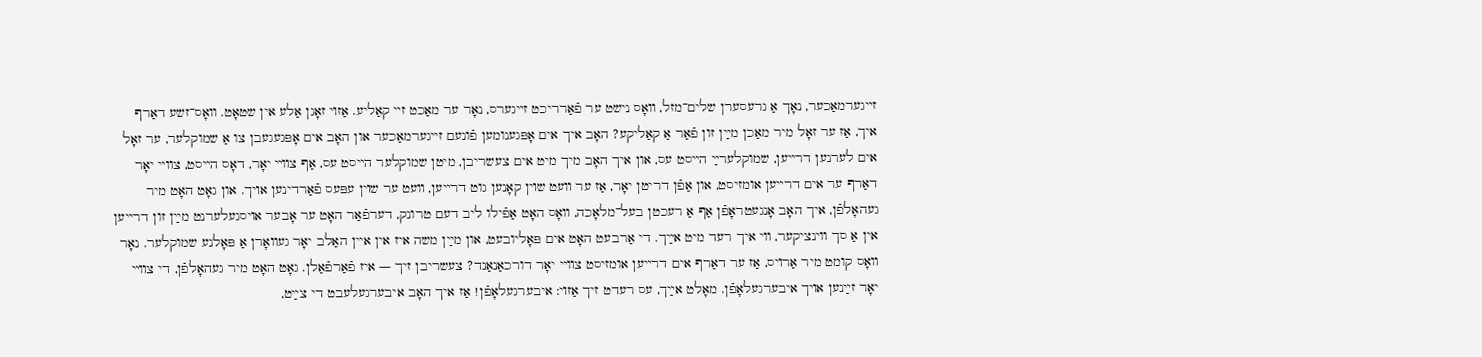זײגערמאַכער, נאָך אַ גרעסערן שלים־מזל, װאָס נישט ער פֿאַרריכט זײגערס, נאָר ער מאַכט זײ קאַליע. אַזױ זאָגן אַלע אין שטאָט. װאָס־זשע דאַרף איך, אַז ער זאָל מיר מאַכן מײַן זון פֿאַר אַ קאַליקע? האָב איך אים אָפּגענומען פֿונעם זײגערמאַכער און האָב אים אָפּגעגעבן צו אַ שמוקלער, ער זאָל אים לערנען דרײען, שמוקלערײַ הײסט עס, און איך האָב מיך מיט אים צעשריבן, מיטן שמוקלער הײסט עס, אַף צװײ יאָר, דאָס הײסט, צװײ יאָר דאַרף ער אים דרײען אומזיסט, און אַפֿן דריטן יאָר, אַז ער װעט שױן קאָנען גוט דרײען, װעט ער שױן עפּעס פֿאַרדינען אױך. און גאָט האָט מיר געהאָלפֿן, איך האָב אָנגעטראָפֿן אַף אַ רעכטן בעל־מלאָכה, װאָס האָט אַפֿילו ליב דעם טרונק, דערפֿאַר האָט ער אָבער אױסגעלערנט מײַן זון דרײען אין אַ סך װינציקער, װי איך רעד מיט אײַך. די אַרבעט האָט אים פּאָליובעט, און מײַן משה איז אין אײן האַלב יאָר געװאָרן אַ פּאָלנע שמוקלער. נאָר װאָס קומט מיר אַרױס, אַז ער דאַרף אים דרײען אומזיסט צװײ יאָר דורכאַנאַנד? צעשריבן זיך ― איז פֿאַרפֿאַלן. גאָט האָט מיר געהאָלפֿן, די צװײ יאָר זײַנען אױך איבערגעלאָפֿן. מאָלט אײַך, עס רעדט זיך אַזױ: איבערגעלאָפֿן! אַז איך האָב איבערגעלעבט די צײַט,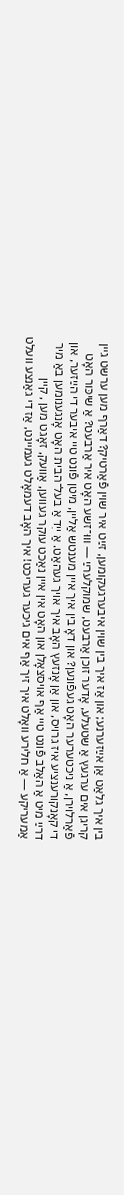בין איך גלאַט אַן אײַזערנע; און אַז איך בין שױן איבערגעקומען, זײַט איר שױן פֿאַרטיק? דאַרף מען ערשט גײן קריגן אים ערגעץ אַ שטעלע, אָדער זוכן אַרבעט, שמוקלערײַ ― װוּ־זשע האָט איר אַרבעט? אַ שיכּור האָט פֿאַרלױרן, אַ ניכטערער האָט געפֿונען? און דאָ בין איך אײן מענטש אַלײן, מיטן פֿונט טײ איבער די הײַזער, און די קאָנקורענציע איז גרױס, און אַן אָנזעץ האָב איך אױך געהאַט. אַ ייִד אַ בעל־הבית האָט אָנגענומען באַ מיר דרײַ מיט אַ האַלב פֿונט טײ אַף אױסצאָלן און האָט אין אײן נאַכט עוקר געװען, אַװעק, זאָגט מען , קײן אַמעריקע ― אַ חלירע װאָלט איך זיך אַף אים גיכער געריכט! איך האָב דעמאָלט געמײנט, אַז די גאַנצע װעלט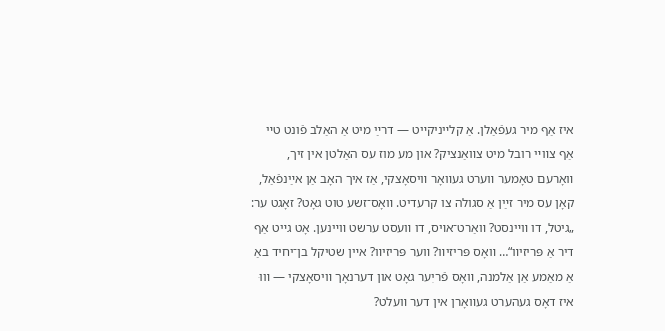איז אַף מיר געפֿאַלן. אַ קלײניקײט ― דרײַ מיט אַ האַלב פֿונט טײ אַף צװײ רובל מיט צװאַנציק? און מע מוז עס האַלטן אין זיך, װאָרעם טאָמער װערט געװאָר װיסאָצקי, אַז איך האָב אַן אײַנפֿאַל, קאָן עס מיר זײַן אַ סגולה צו קרעדיט. װאָס־זשע טוט גאָט? זאָגט ער: „גיטל, דו װײנסט? װאַרט־אױס, דו װעסט ערשט װײנען. אָט גײט אַף דיר אַ פּריזיװ“… װאָס פּריזיװ? װער פּריזיװ? אײן שטיקל בן־יחיד באַ אַ מאַמע אַן אַלמנה, װאָס פֿריִער גאָט און דערנאָך װיסאָצקי ― װוּ איז דאָס געהערט געװאָרן אין דער װעלט?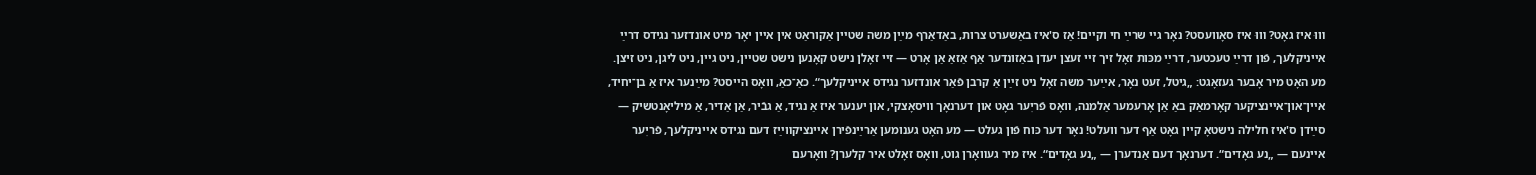װוּ איז גאָט? װוּ איז סאָװעסט? נאָר גײ שרײַ חי וקײם! אַז ס'איז באַשערט צרות, באַדאַרף מײַן משה שטײן אַקוראַט אין אײן יאָר מיט אונדזער נגידס דרײַ אײניקלעך, פֿון דרײַ טעכטער, דרײַ מכּות זאָל זיך זײ זעצן יעדן באַזונדער אַף אַזאַ אַן אָרט ― זײ זאָלן נישט קאָנען נישט שטײן, ניט גײן, ניט ליגן, ניט זיצן. מע האָט מיר אָבער געזאָגט: „גיטל, זעט נאָר, אײַער משה זאָל ניט זײַן אַ קרבן פֿאַר אונדזער נגידס אײניקלעך“. כאַ־כאַ, װאָס הײסט? מײַנער איז אַ בן־יחיד, אײן־און־אײנציקער קאָרמאַק באַ אַן אָרעמער אַלמנה, װאָס פֿריִער גאָט און דערנאָך װיסאָצקי, און יענער איז אַ נגיד, אַ גבֿיר, אַן אַדיר, אַ מיליאָנטשיק ― סײַדן ס'איז חלילה נישטאָ קײן גאָט אַף דער װעלט! נאָר דער כּוח פֿון געלט ― מע האָט גענומען אַרײַנפֿירן אײנציקװײַז דעם נגידס אײניקלעך, פֿריִער אײנעם ― „נע גאָדים“. דערנאָך דעם אַנדערן ― „נע גאָדים“. איז מיר געװאָרן גוט, װאָס זאָלט איר קלערן? װאָרעם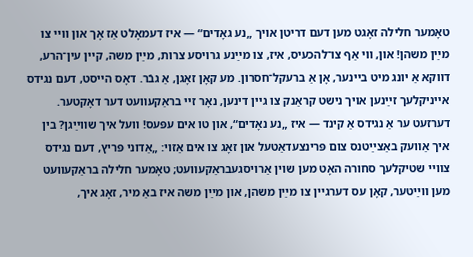טאָמער חלילה זאָגט מען דעם דריטן אױך „נע גאָדים“ ― איז דעמאָלט אַז אָך און װײ צו מײַן משהן! און, װי אַף צו־להכעיס, איז, צו מײַנע גרױסע צרות, מײַן משה, קײן עין־הרע, דװקא אַ יונג מיט בײנער, אָן אַ ברעקל־חסרון. מע קאָן זאָגן, אַ גבֿר. דאָס הײסט, דעם נגידס אײניקלעך זײַנען אױך נישט קראַנק צו גײן דינען, נאָר זײ בראַקעװעט דער דאָקטער. דערזעט ער אַ נגידס אַ קינד ― איז „נע נאָדים“, און טו אים עפּעס! װעל איך שװײַגן? בין איך אַװעק באַצײַטנס צום פּרינצעדאַטעל און זאָג צו אים אַזױ: „אַדוני פּריץ, דעם נגידס צװײ שטיקלעך סחורה האָט מען שױן אַרױסגעבראַקעװעט; טאָמער חלילה בראַקעװעט מען װײַטער, קאָן עס דערגײן צו מײַן משהן, און מײַן משה איז באַ מיר, זאָג איך,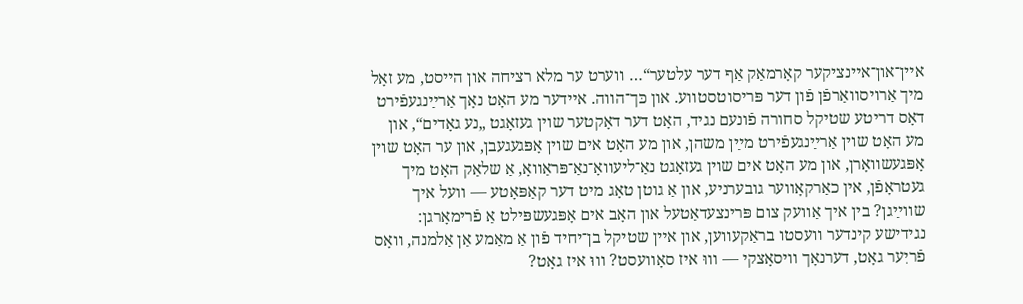אײן־און־אײנציקער קאָרמאַק אַף דער עלטער“… װערט ער מלא רציחה און הײסט, מע זאָל מיך אַרױסװאַרפֿן פֿון דער פּריסוטסטװע. און כּך־הװה. אײדער מע האָט נאָך אַרײַנגעפֿירט דאָס דריטע שטיקל סחורה פֿונעם נגיד, האָט דער דאָקטער שױן געזאָגט „נע גאָדים“, און מע האָט שױן אַרײַנגעפֿירט מײַן משהן, און מע האָט אים שױן אָפּגעגעבן, און ער האָט שױן אָפּגעשװאָרן, און מע האָט אים שױן געזאָגט נאַ־ליעװאָ־נאַ־פּראַװאָ, אַ שלאַק האָט מיך געטראָפֿן, אין כאַרקאָװער גובערניע, און אַ גוטן טאָג מיט דער קאַפּאָטע ― װעל איך שװײַגן? בין איך אַװעק צום פּרינצעדאַטעל און האָב אים אָפּגעשפּילט אַ פֿרימאָרגן: נגידישע קינדער װעסטו בראַקעװען, און אײן שטיקל בן־יחיד פֿון אַ מאַמע אַן אַלמנה, װאָס פֿריִער גאָט, דערנאָך װיסאָצקי ― װוּ איז סאָװעסט? װוּ איז גאָט?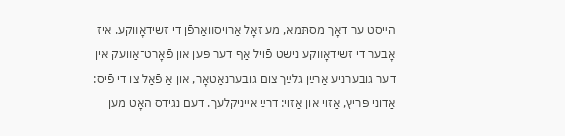הײסט ער דאָך מסתּמא, מע זאָל אַרױסװאַרפֿן די זשידאָװקע. איז אָבער די זשידאָװקע נישט פֿױל אַף דער פּען און פֿאָרט־אַװעק אין דער גובערניע אַרײַן גלײַך צום גובערנאַטאָר, און אַ פֿאַל צו די פֿיס: אַדוני פּריץ, אַזױ און אַזױ: דרײַ אײניקלעך. דעם נגידס האָט מען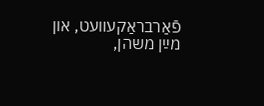פֿאַרבראַקעװעט, און מײַן משהן,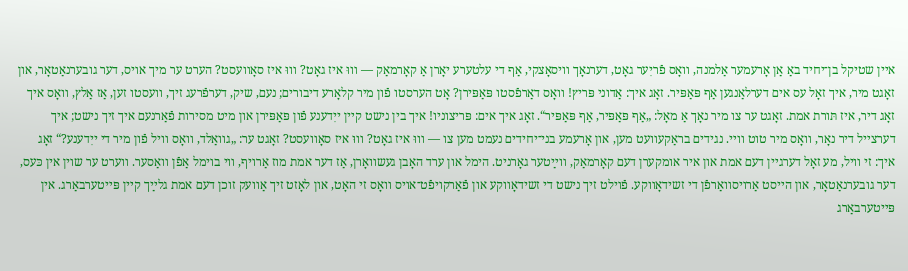אײן שטיקל בן־יחיד באַ אַן אָרעמער אַלמנה, װאָס פֿריִער גאָט, דערנאָך װיסאָצקי, אַף די עלטערע יאָרן אַ קאָרמאַק ― װוּ איז גאָט? װוּ איז סאָװעסט? הערט ער מיך אױס, דער גובערנאַטאָר, און זאָגט מיר, איך זאָל עס אים דערלאַנגען אַף פּאַפּיר. זאָג איך: אַדוני פּריץ! װאָס דאַרפֿסטו פּאַפּירן? אָט הערסטו פֿון מיר קלאָרע דיבורים; נעם, שיק, דערפֿרעג זיך, װעסטו זען, אַז אַלץ, װאָס איך זאָג דיר, איז תּורת אמת. זאָגט ער צו מיר נאָך אַ מאָל: „אַף פּאַפּיר, אַף פּאַפּיר“. זאָג איך אים: פּריצוניו! איך בין נישט קײן ייִדענע פֿון פּאַפּירן און מיט מסירות פֿאַרנעם איך זיך נישט; איך דערצײל דיר נאָר, װאָס מיר טוט װײ. נגידים בראַקעװעט מען, און אָרעמע בני־יחידים נעמט מען צו ― װוּ איז גאָט? װוּ איז סאָװעסט? זאָגט ער: „גװאַלד, װאָס װיל פֿון מיר די ייִדענע?“ זאָג איך: זי װיל, מע זאָל דערגײן דעם אמת און איר אומקערן דעם קאָרמאַק, װײַטער גאָרניט. הימל און ערד האָבן געשװאָרן, אַז דער אמת מוז אַרױף, װי בױמל אַפֿן װאַסער. װערט ער שױן אין כּעס, דער גובערנאַטאָר, און הײסט אַרױסװאַרפֿן די זשידאָװקע. פֿױלט זיך נישט די זשידאָװקע און פֿאַרקױפֿט־אױס װאָס זי האָט, און לאָזט זיך אַװעק זוכן דעם אמת גלײַך קײן פּײטערבאַרג. אין פּײטערבאַרג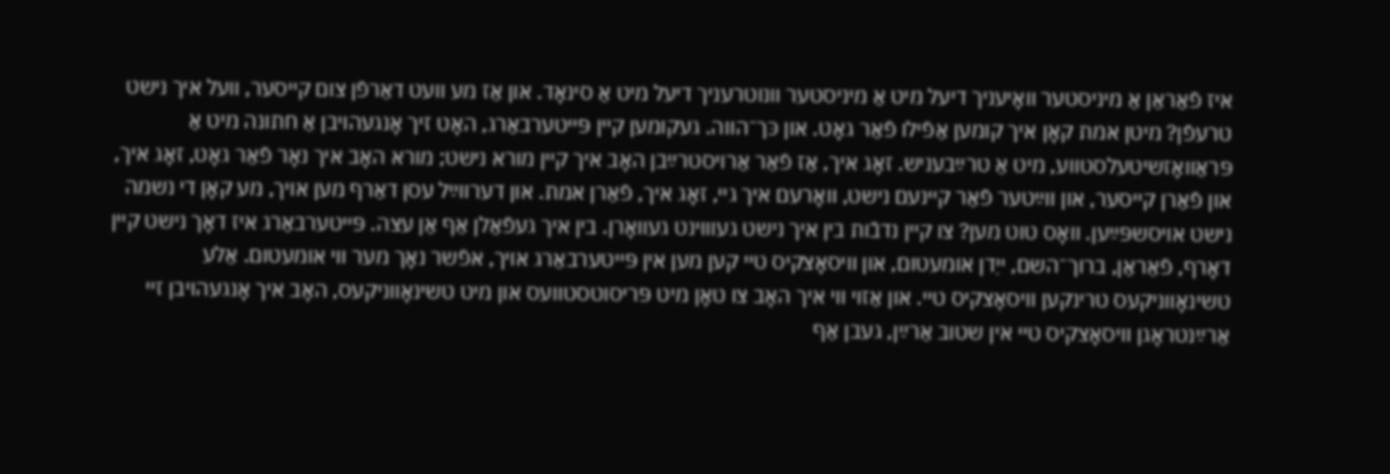איז פֿאַראַן אַ מיניסטער װאָיעניך דיעל מיט אַ מיניסטער װנוטרעניך דיעל מיט אַ סינאָד. און אַז מע װעט דאַרפֿן צום קײסער, װעל איך נישט טרעפֿן? מיטן אמת קאָן איך קומען אַפֿילו פֿאַר גאָט. און כּך־הװה. געקומען קײן פּײטערבאַרג, האָט זיך אָנגעהױבן אַ חתונה מיט אַ פּראַװאָזשיטעלסטװע, מיט אַ טרײַבעניש. זאָג איך, אַז פֿאַר אַרױסטרײַבן האָב איך קײן מורא נישט; מורא האָב איך נאָר פֿאַר גאָט, זאָג איך, און פֿאַרן קײסער, און װײַטער פֿאַר קײנעם נישט, װאָרעם איך גײ, זאָג איך, פֿאַרן אמת. און דערװײַל עסן דאַרף מען אױך, מע קאָן די נשמה נישט אױסשפּײַען. װאָס טוט מען? צו קײן נדבֿות בין איך נישט געװױנט געװאָרן. בין איך געפֿאַלן אַף אַן עצה. פּײטערבאַרג איז דאָך נישט קײן דאָרף, פֿאַראַן, ברוך־השם, ייִדן אומעטום, און װיסאָצקיס טײ קען מען אין פּײטערבאַרג אױך, אפֿשר נאָך מער װי אומעטום. אַלע טשינאָװניקעס טרינקען װיסאָצקיס טײ. און אַזױ װי איך האָב צו טאָן מיט פּריסוטסטװעס און מיט טשינאָװניקעס, האָב איך אָנגעהױבן זײ אַרײַנטראָגן װיסאָצקיס טײ אין שטוב אַרײַן, געבן אַף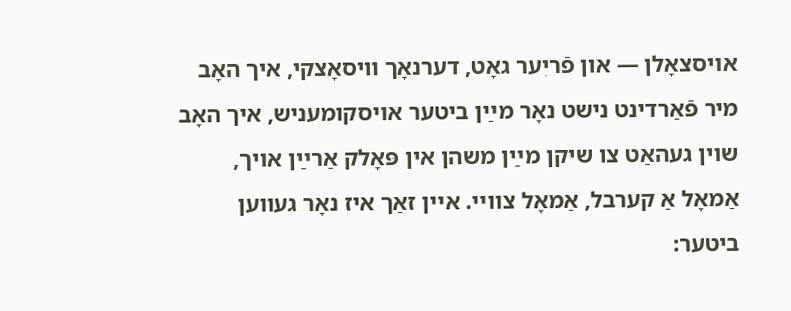אױסצאָלן ― און פֿריִער גאָט, דערנאָך װיסאָצקי, איך האָב מיר פֿאַרדינט נישט נאָר מײַן ביטער אױסקומעניש, איך האָב שױן געהאַט צו שיקן מײַן משהן אין פּאָלק אַרײַן אױך, אַמאָל אַ קערבל, אַמאָל צװײ. אײן זאַך איז נאָר געװען ביטער: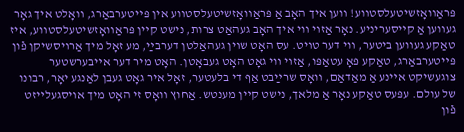פּראַװאָזשיטעלסטװע! װען איך האָב אַ פּראַװאָזשיטעלסטװע אין פּײטערבאַרג, װאָלט איך גאָר געװען אַ קײסעריניע. נאָר אַזױ װי איך האָב געהאַט צרות, נישט קײן פּראַװאָזשיטעלסטװע, איז טאַקע געװען ביטער, װי דער טױט. עס האָט שױן געהאַלטן דערבײַ, מע זאָל מיך אַרױסשיקן פֿון פּײטערבאַרג, טאַקע פּאָ עטאַפּו, אַזױ װי גאָט האָט געבאָטן. האָט מיר דער אײבערשטער צוגעשיקט אײנע אַ מאַדאַם, װאָס שרײַבט אַף די בלעטער, זאָל איר גאָט געבן לאַנגע יאָר, רבונו של עולם. עפּעס טאַקע נאָר אַ מלאך, נישט קײן מענטש. אַחוץ װאָס זי האָט מיך אױסגעלײזט פֿון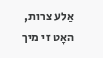אַלע צרות, האָט זי מיך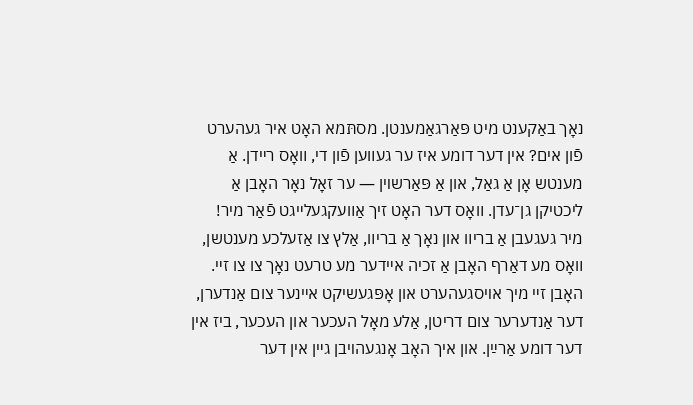נאָך באַקענט מיט פּאַרגאַמענטן. מסתּמא האָט איר געהערט פֿון אים? אין דער דומע איז ער געװען פֿון די, װאָס רײדן. אַ מענטש אָן אַ גאַל, און אַ פּאַרשױן ― ער זאָל נאָר האָבן אַ ליכטיקן גן־עדן. װאָס דער האָט זיך אַװעקגעלײגט פֿאַר מיר! מיר געגעבן אַ בריװ און נאָך אַ בריװ, אַלץ צו אַזעלכע מענטשן, װאָס מע דאַרף האָבן אַ זכיה אײדער מע טרעט נאָך צו צו זײ. האָבן זײ מיך אױסגעהערט און אָפּגעשיקט אײנער צום אַנדערן, דער אַנדערער צום דריטן, אַלע מאָל העכער און העכער, ביז אין דער דומע אַרײַן. און איך האָב אָנגעהױבן גײן אין דער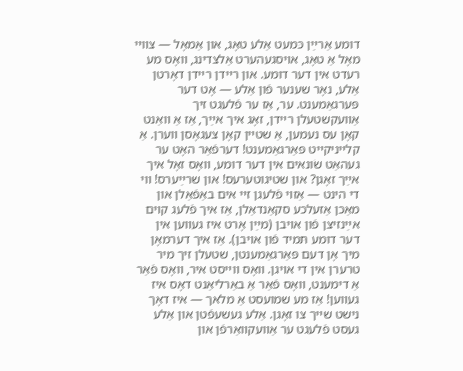דומע אַרײַן כּמעט אַלע טאָג, און אַמאָל ― צװײ מאָל אַ טאָג, אױסגעהערט אַלצדינג, װאָס מע רעדט אין דער דומע. און רײדן רײדן דאָרטן אַלע, נאָר שענער פֿון אַלע ― אָט דער פּערגאַמענט. ער, אַז ער פֿלעגט זיך אַװעקשטעלן רײדן, זאָג איך אײַך, אַז אַ װאַנט קאָן עס נעמען, אַ שטײן קאָן צעגאָסן װערן. אַ קלײניקײט פּאַרגאַמענט! דערפֿאַר האָט ער געהאַט שׂונאים אין דער דומע, װאָס זאָל איך אײַך זאָגן? און שטיגוטערעס! און שרײַערס! װי די הינט ― אַזױ פֿלעגן זײ אים באַפֿאַלן און מאַכן אַזעלכע סקאַנדאַלן, אַז איך פֿלעג קױם אײַנזיצן פֿון אױבן (מײַן אָרט איז געװען אין דער דומע תּמיד פֿון אױבן). אַז איך דערמאָן מיך אָן דעם פּאַרגאַמענטן, שטעלן זיך מיר טרערן אין די אױגן. װאָס װײסט איר, װאָס פֿאַר אַ דימענט, װאָס פֿאַר אַ באַרליאַנט דאָס איז געװען! אַז מע שמועסט אַ מלאך ― איז דאָך נישט שײך צו זאָגן. אַלע געשעפֿטן און אַלע געסט פֿלעגט ער אַװעקװאַרפֿן און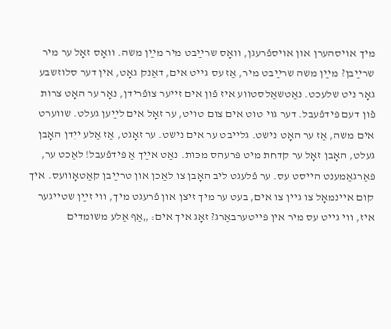מיך אױסהערן און אױספֿרעגן, װאָס שרײַבט מיר מײַן משה. װאָס זאָל ער מיר שרײַבן? מײַן משה שרײַבט מיר, אַז עס גײט אים, דאַנק גאָט, אין דער סלוזשבע גאָר ניט שלעכט. נאַטשאַלסטװע איז פֿון אים זײער צופֿרידן, נאָר ער האָט צרות פֿון דעם פּידפֿעבל. דער גױ טוט אים צום טױט, ער זאָל אים לײַען געלט. שװערט אים משה, אַז ער האָט נישט. גלײבט ער אים נישט. ער זאָגט, אַז אַלע ייִדן האָבן געלט, האָבן זאָל ער קדחת מיט פּרעהס מכּות. נאַט אײַך אַ פּידפֿעבל! לאַכט ער, פּאַרגאַמענט הײסט עס. ער פֿלעגט ליב האָבן צו לאַכן און טרײַבן קאַטאָװעס. איך קום אײנמאָל צו גײן צו אים, בעט ער מיך זיצן און פֿרעגט מיך, װי זײַן שטײגער איז, װי גײט עס מיר אין פּײטערבאַרג? זאָג איך אים: „אַף אַלע משומדים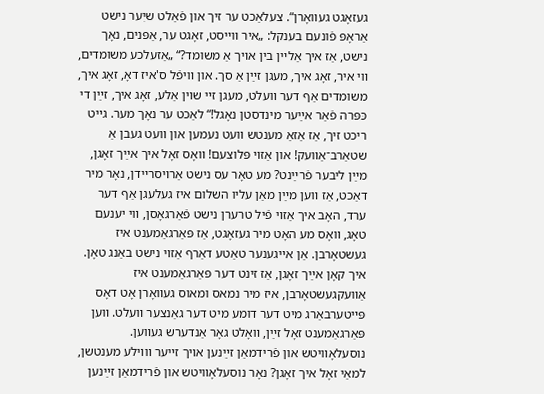געזאָגט געװאָרן“. צעלאַכט ער זיך און פֿאַלט שיִער נישט אַראָפּ פֿונעם בענקל: „איר װײסט, זאָגט ער, אַפּנים, נאָך נישט, אַז איך אַלײן בין אױך אַ משומד?“ „אַזעלכע משומדים, װי איר, זאָג איך, מעגן זײַן אַ סך. און װיפֿל ס'איז דאָ, זאָג איך, משומדים אַף דער װעלט, מעגן זײ שױן אַלע, זאָג איך, זײַן די כּפּרה פֿאַר אײַער מינדסטן נאָגל!“ לאַכט ער נאָך מער. גײט ריכט זיך, אַז אַזאַ מענטש װעט נעמען און װעט געבן אַ שטאַרב־אַװעק! און אַזױ פּלוצעם! װאָס זאָל איך אײַך זאָגן, מײַן ליבער פֿרײַנט? מע טאָר עס נישט אַרױסרײדן, נאָר מיר דאַכט, אַז װען מײַן מאַן עליו השלום איז געלעגן אַף דער ערד, האָב איך אַזױ פֿיל טרערן נישט פֿאַרגאָסן, װי יענעם טאָג, װאָס מע האָט מיר געזאָגט, אַז פּאַרגאַמענט איז געשטאָרבן. אַן אײגענער טאַטע דאַרף אַזױ נישט באַנג טאָן. איך קאָן אײַך זאָגן, אַז זינט דער פּאַרגאַמענט איז אַװעקגעשטאָרבן, איז מיר נמאס ומאוס געװאָרן אָט דאָס פּײטערבאַרג מיט דער דומע מיט דער גאַנצער װעלט. װען פּאַרגאַמענט זאָל זײַן, װאָלט גאָר אַנדערש געװען. נוסעלאָװיטש און פֿרידמאַן זײַנען אױך זײער װױלע מענטשן, למאַי זאָל איך זאָגן? נאָר נוסעלאָװיטש און פֿרידמאַן זײַנען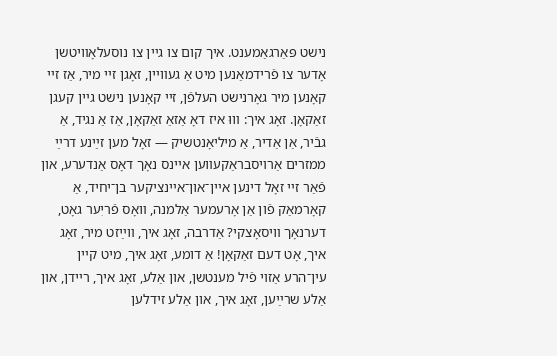נישט פּאַרגאַמענט. איך קום צו גײן צו נוסעלאָװיטשן אָדער צו פֿרידמאַנען מיט אַ געװײן, זאָגן זײ מיר, אַז זײ קאָנען מיר גאָרנישט העלפֿן, זײ קאָנען נישט גײן קעגן זאַקאָן. זאָג איך: װוּ איז דאָ אַזאַ זאַקאָן, אַז אַ נגיד, אַ גבֿיר, אַן אַדיר, אַ מיליאָנטשיק ― זאָל מען זײַנע דרײַ ממזרים אַרױסבראַקעװען אײנס נאָך דאָס אַנדערע, און פֿאַר זײ זאָל דינען אײן־און־אײנציקער בן־יחיד, אַ קאָרמאַק פֿון אַן אָרעמער אַלמנה, װאָס פֿריִער גאָט, דערנאָך װיסאָצקי? אַדרבה, זאָג איך, װײַזט מיר, זאָג איך, אָט דעם זאַקאָן! אַ דומע, זאָג איך, מיט קײן עין־הרע אַזױ פֿיל מענטשן, און אַלע, זאָג איך, רײדן, און אַלע שרײַען, זאָג איך, און אַלע זידלען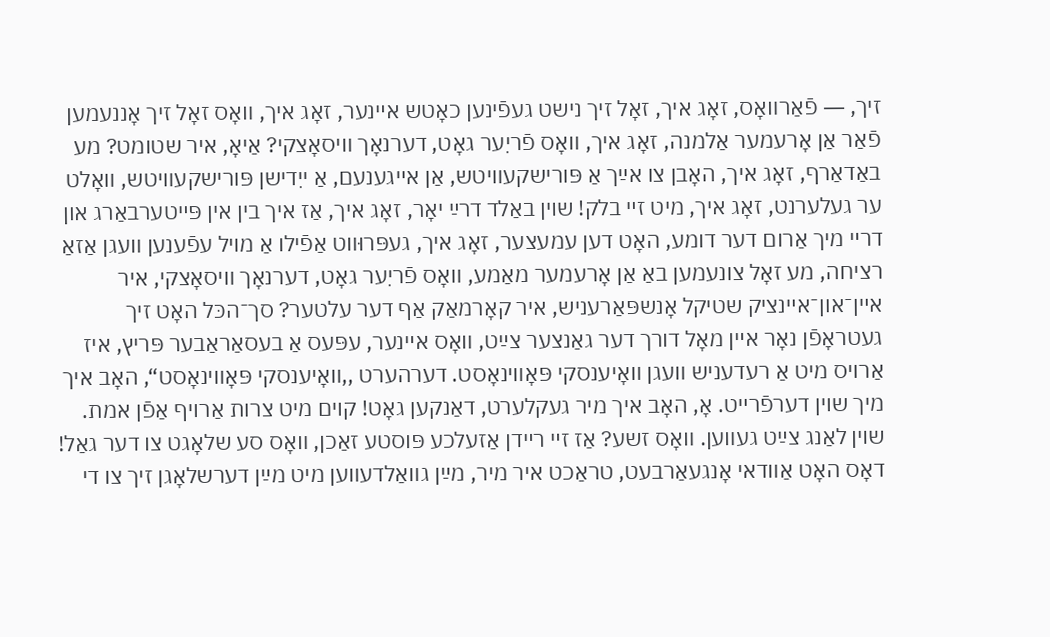זיך, ― פֿאַרװאָס, זאָג איך, זאָל זיך נישט געפֿינען כאָטש אײנער, זאָג איך, װאָס זאָל זיך אָננעמען פֿאַר אַן אָרעמער אַלמנה, זאָג איך, װאָס פֿריִער גאָט, דערנאָך װיסאָצקי? אַיאָ, איר שטומט? מע באַדאַרף, זאָג איך, האָבן צו אײַך אַ פּורישקעװיטש, אַן אײגענעם, אַ ייִדישן פּורישקעװיטש, װאָלט ער געלערנט, זאָג איך, מיט זײ בלק! שױן באַלד דרײַ יאָר, זאָג איך, אַז איך בין אין פּײטערבאַרג און דרײ מיך אַרום דער דומע, האָט דען עמעצער, זאָג איך, געפּרוּװט אַפֿילו אַ מױל עפֿענען װעגן אַזאַ רציחה, מע זאָל צונעמען באַ אַן אָרעמער מאַמע, װאָס פֿריִער גאָט, דערנאָך װיסאָצקי, איר אײן־און־אײנציק שטיקל אָנשפּאַרעניש, איר קאָרמאַק אַף דער עלטער? סך־הכּל האָט זיך געטראָפֿן נאָר אײן מאָל דורך דער גאַנצער צײַט, װאָס אײנער, עפּעס אַ בעסאַראַבער פּריץ, איז אַרױס מיט אַ רעדעניש װעגן װאָיענסקי פּאָװינאָסט. דערהערט ,,װאָיענסקי פּאָװינאָסט“, האָב איך מיך שױן דערפֿרײט. אָ, האָב איך מיר געקלערט, דאַנקען גאָט! קױם מיט צרות אַרױף אַפֿן אמת. שױן לאַנג צײַט געװען. װאָס זשע? אַז זײ רײדן אַזעלכע פּוסטע זאַכן, װאָס סע שלאָגט צו דער גאַל! דאָס האָט אַװדאי אָנגעאַרבעט, טראַכט איר מיר, מײַן גװאַלדעװען מיט מײַן דערשלאָגן זיך צו די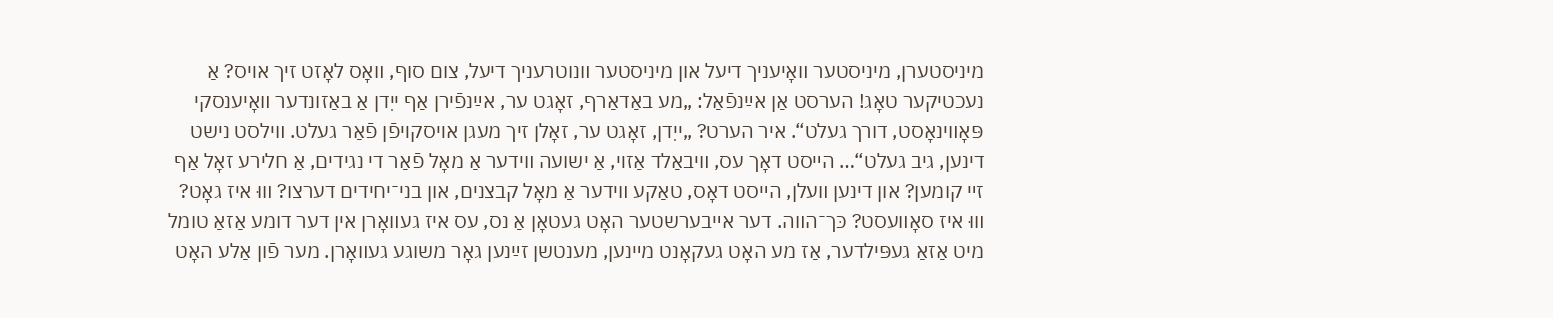מיניסטערן, מיניסטער װאָיעניך דיעל און מיניסטער װנוטרעניך דיעל, צום סוף, װאָס לאָזט זיך אױס? אַ נעכטיקער טאָג! הערסט אַן אײַנפֿאַל: „מע באַדאַרף, זאָגט ער, אײַנפֿירן אַף ייִדן אַ באַזונדער װאָיענסקי פּאָװינאָסט, דורך געלט“. איר הערט? „ייִדן, זאָגט ער, זאָלן זיך מעגן אױסקױפֿן פֿאַר געלט. װילסט נישט דינען, גיב געלט“… הײסט דאָך עס, װיבאַלד אַזױ, אַ ישועה װידער אַ מאָל פֿאַר די נגידים, אַ חלירע זאָל אַף זײ קומען? און דינען װעלן, הײסט דאָס, טאַקע װידער אַ מאָל קבצנים, און בני־יחידים דערצו? װוּ איז גאָט? װוּ איז סאָװעסט? כּך־הװה. דער אײבערשטער האָט געטאָן אַ נס, עס איז געװאָרן אין דער דומע אַזאַ טומל מיט אַזאַ געפּילדער, אַז מע האָט געקאָנט מײנען, מענטשן זײַנען גאָר משוגע געװאָרן. מער פֿון אַלע האָט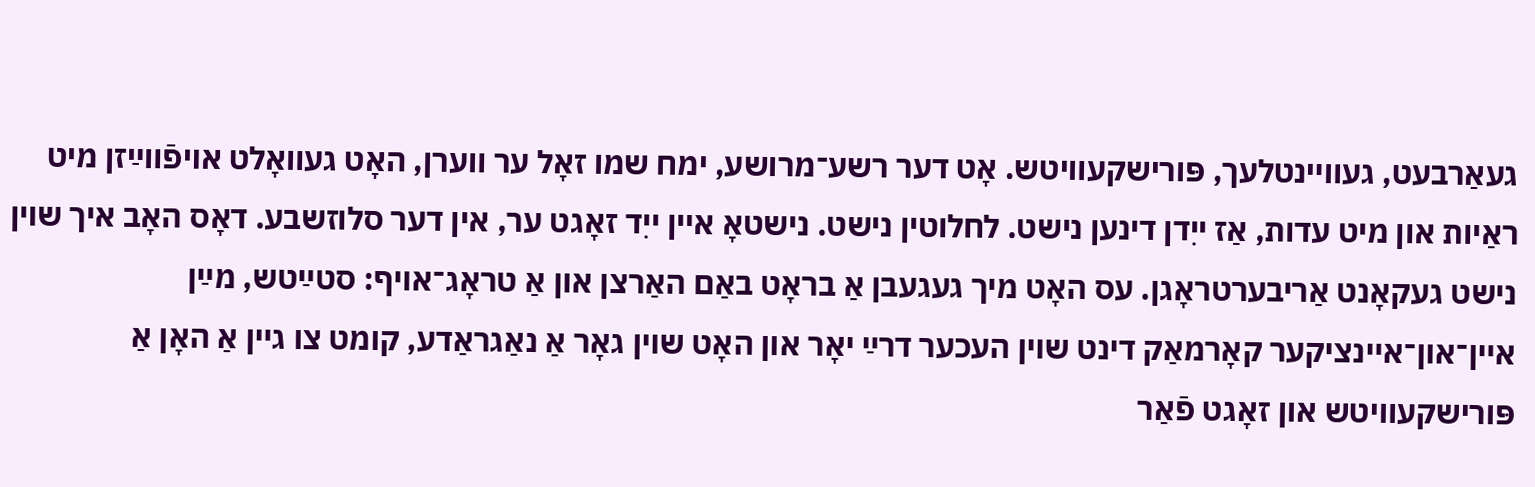געאַרבעט, געװײנטלעך, פּורישקעװיטש. אָט דער רשע־מרושע, ימח שמו זאָל ער װערן, האָט געװאָלט אױפֿװײַזן מיט ראַיות און מיט עדות, אַז ייִדן דינען נישט. לחלוטין נישט. נישטאָ אײן ייִד זאָגט ער, אין דער סלוזשבע. דאָס האָב איך שױן נישט געקאָנט אַריבערטראָגן. עס האָט מיך געגעבן אַ בראָט באַם האַרצן און אַ טראָג־אױף: סטײַטש, מײַן אײן־און־אײנציקער קאָרמאַק דינט שױן העכער דרײַ יאָר און האָט שױן גאָר אַ נאַגראַדע, קומט צו גײן אַ האָן אַ פּורישקעװיטש און זאָגט פֿאַר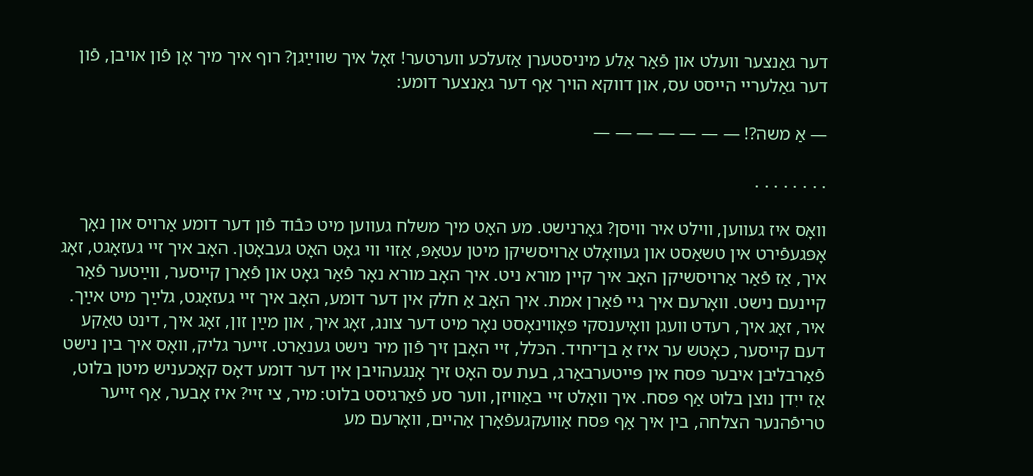דער גאַנצער װעלט און פֿאַר אַלע מיניסטערן אַזעלכע װערטער! זאָל איך שװײַגן? רוף איך מיך אָן פֿון אױבן, פֿון דער גאַלערײ הײסט עס, און דװקא הױך אַף דער גאַנצער דומע:

― אַ משה?! ― ― ― ― ― ― ―

. . . . . . . .

װאָס איז געװען, װילט איר װיסן? גאָרנישט. מע האָט מיך משלח געװען מיט כּבֿוד פֿון דער דומע אַרױס און נאָך אָפּגעפֿירט אין טשאַסט און געװאָלט אַרױסשיקן מיטן עטאַפּ, אַזױ װי גאָט האָט געבאָטן. האָב איך זײ געזאָגט, זאָג איך, אַז פֿאַר אַרױסשיקן האָב איך קײן מורא ניט. איך האָב מורא נאָר פֿאַר גאָט און פֿאַרן קײסער, װײַטער פֿאַר קײנעם נישט. װאָרעם איך גײ פֿאַרן אמת. איך האָב אַ חלק אין דער דומע, האָב איך זײ געזאָגט, גלײַך מיט אײַך. איר, זאָג איך, רעדט װעגן װאָיענסקי פּאָװינאָסט נאָר מיט דער צונג, זאָג איך, און מײַן זון, זאָג איך, דינט טאַקע דעם קײסער, כאָטש ער איז אַ בן־יחיד. הכּלל, זײ האָבן זיך פֿון מיר נישט גענאַרט. זײער גליק, װאָס איך בין נישט פֿאַרבליבן איבער פּסח אין פּײטערבאַרג, בעת עס האָט זיך אָנגעהױבן אין דער דומע דאָס קאָכעניש מיטן בלוט, אַז ייִדן נוצן בלוט אַף פּסח. איך װאָלט זײ באַװיזן, װער סע פֿאַרגיסט בלוט: מיר, צי זײ? איז אָבער, אַף זײער טריפֿהנער הצלחה, בין איך אַף פּסח אַװעקגעפֿאָרן אַהײם, װאָרעם מע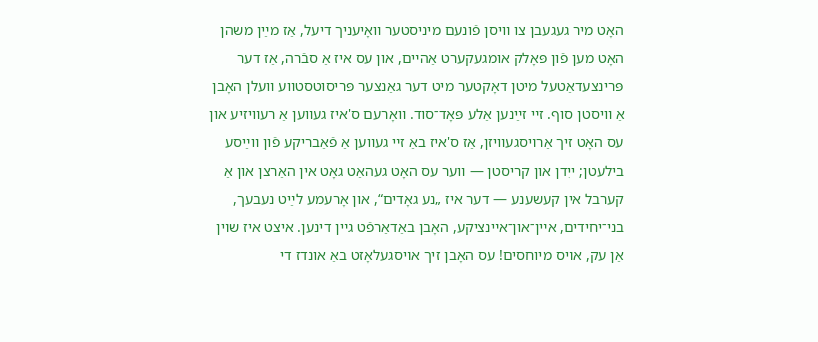האָט מיר געגעבן צו װיסן פֿונעם מיניסטער װאָיעניך דיעל, אַז מײַן משהן האָט מען פֿון פּאָלק אומגעקערט אַהײם, און עס איז אַ סבֿרה, אַז דער פּרינצעדאַטעל מיטן דאָקטער מיט דער גאַנצער פּריסוטסטװע װעלן האָבן אַ װיסטן סוף. זײ זײַנען אַלע פּאָד־סוד. װאָרעם ס'איז געװען אַ רעװיזיע און עס האָט זיך אַרױסגעװיזן, אַז ס'איז באַ זײ געװען אַ פֿאַבריקע פֿון װײַסע בילעטן; ייִדן און קריסטן ― װער עס האָט געהאַט גאָט אין האַרצן און אַ קערבל אין קעשענע ― דער איז „נע גאָדים“, און אָרעמע לײַט נעבעך, בני־יחידים, אײן־און־אײנציקע, האָבן באַדאַרפֿט גײן דינען. איצט איז שױן אַן עק, אױס מיוחסים! עס האָבן זיך אױסגעלאָזט באַ אונדז די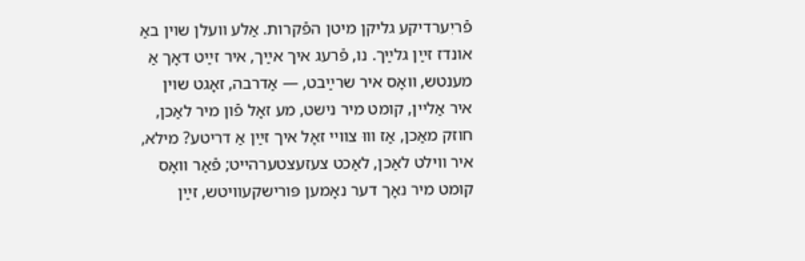פֿריִערדיקע גליקן מיטן הפֿקרות. אַלע װעלן שױן באַ אונדז זײַן גלײַך. נו, פֿרעג איך אײַך, איר זײַט דאָך אַ מענטש, װאָס איר שרײַבט, ― אַדרבה, זאָגט שױן איר אַלײן, קומט מיר נישט, מע זאָל פֿון מיר לאַכן, חוזק מאַכן, אַז װוּ צװײ זאָל איך זײַן אַ דריטע? מילא, איר װילט לאַכן, לאַכט צעזעצטערהײט; פֿאַר װאָס קומט מיר נאָך דער נאָמען פּורישקעװיטש, זײַן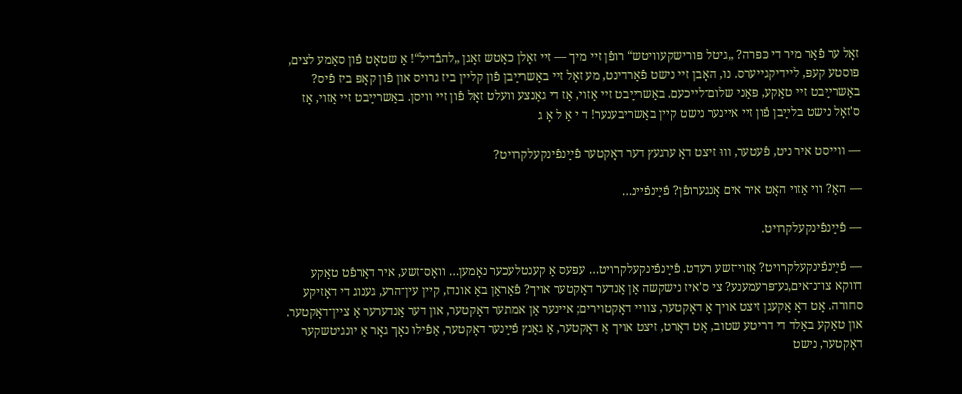זאָל ער פֿאַר מיר די כּפּרה? „גיטל פּורישקעװיטש“ רופֿן זײ מיך ― זײ זאָלן כאָטש זאָגן „להבֿדיל“! אַ שטאָט פֿון סאַמע לצים, פּוסטע קעפּ, לײדיקגײערס. נו, האָבן זײ נישט פֿאַרדינט, מע זאָל זײ באַשרײַבן פֿון קלײן ביז גרױס און פֿון קאָפּ ביז פֿיס? באַשרײַבט זײ טאַקע, פּאַני שלום־לײכעם. באַשרײַבט זײ אַזױ, אַז די גאַנצע װעלט זאָל פֿון זײ װיסן. באַשרײַבט זײ אַזױ, אַז ס'זאָל נישט בלײַבן פֿון זײ אײנער נישט קײן באַשריבענער! ד י אַ ל אָ ג

― װײסט איר ניט, פֿעטער, װוּ זיצט דאָ ערגעץ דער דאָקטער פֿײַנפֿינקעלקרױט?

― האַ? װי אַזױ האָט איר אים אָנגערופֿן? פֿײַנפֿײנ…

― פֿײַנפֿינקעלקרױט.

― פֿײַנפֿינקעלקרױט? אַזױ־זשע רעדט. פֿײַנפֿינקעלקרױט… עפּעס אַ קענטלעכער נאָמען… װאָס־זשע, איר דאַרפֿט טאַקע דװקא צו־נ־אים,נע־פּרעמענע? צי ס'איז נישקשה אַן אַנדער דאָקטער אױך? פֿאַראַן באַ אונדז, קײן עין־הרע, גענוג די דאָזיקע סחורה. אָט דאָ אַקעגן זיצט אױך אַ דאָקטער, צװײ דאָקטױרים; אײנער אַן אמתער דאָקטער, און דער אַנדערער אַ צײן־דאָקטער. און טאַקע באַלד די דריטע שטוב, אָט דאָרט, זיצט אױך אַ דאָקטער, אַ גאַנץ פֿײַנער דאָקטער, אַפֿילו נאָך גאָר אַ יונגיטשקער דאָקטער, נישט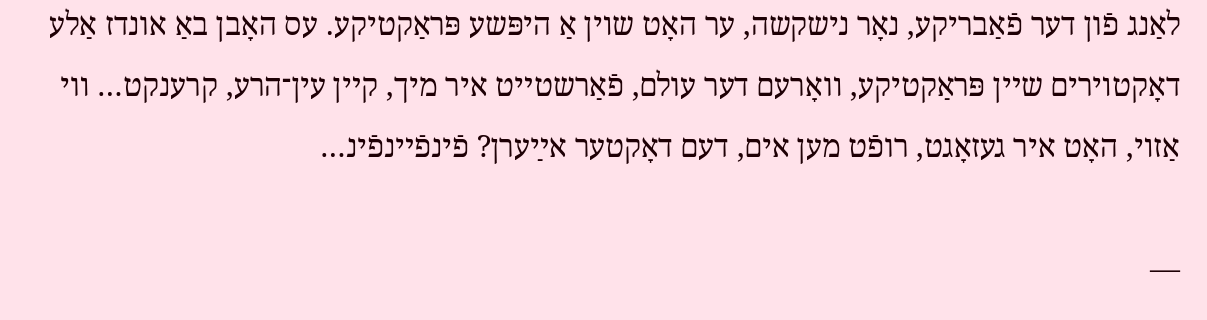לאַנג פֿון דער פֿאַבריקע, נאָר נישקשה, ער האָט שױן אַ היפּשע פּראַקטיקע. עס האָבן באַ אונדז אַלע דאָקטױרים שײן פּראַקטיקע, װאָרעם דער עולם, פֿאַרשטײט איר מיך, קײן עין־הרע, קרענקט… װי אַזױ, האָט איר געזאָגט, רופֿט מען אים, דעם דאָקטער אײַערן? פֿינפֿײנפֿינ…

―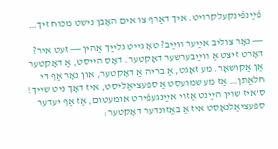פֿײַנפֿינקעלקרױט. איך דאַרף צו אים האָבן נישט מכּוח זיך…

― נאָר צוליב אײַער װײַב? טאָ גײט גלײַך אַהין ― זעט איר? דאָרט זיצט אַ װײַבערשער דאָקטער. דאָס הײסט, אַ דאָקטער אַן אַקושאָר. מע זאָגט, אַ בריה אַ דאָקטער, און נאָר אַף די חלאַתן… אַז מע שמועסט אַ ספּעציאַליסט, איז דאָך ניט שײך! ס'איז שױן הײַנט אַזױ אײַנגעפֿירט אומעטום, אַז אַף יעדער ספּעציאַלנאָסט איז אַ באַזונדער דאָקטער: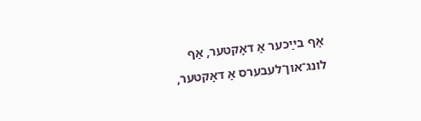אַף בײַכער אַ דאָקטער, אַף לונג־און־לעבערס אַ דאָקטער,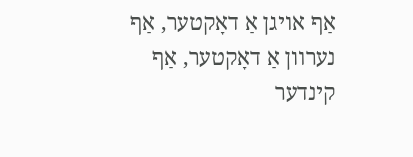אַף אױגן אַ דאָקטער, אַף נערװן אַ דאָקטער, אַף קינדער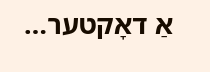אַ דאָקטער…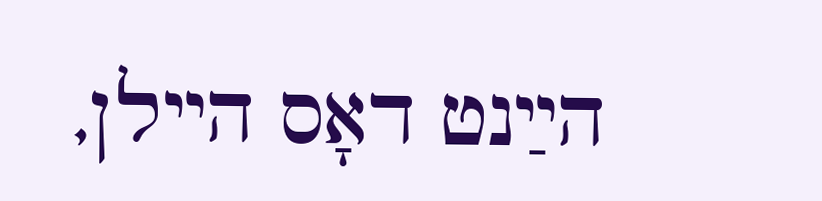הײַנט דאָס הײלן,